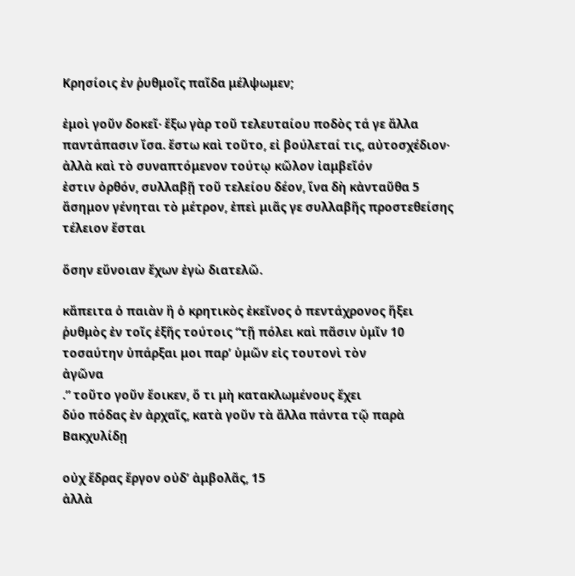Κρησίοις ἐν ῥυθμοῖς παῖδα μέλψωμεν;

ἐμοὶ γοῦν δοκεῖ· ἔξω γὰρ τοῦ τελευταίου ποδὸς τά γε ἄλλα
παντάπασιν ἴσα. ἔστω καὶ τοῦτο, εἰ βούλεταί τις, αὐτοσχέδιον·
ἀλλὰ καὶ τὸ συναπτόμενον τούτῳ κῶλον ἰαμβεῖόν
ἐστιν ὀρθόν, συλλαβῇ τοῦ τελείου δέον, ἵνα δὴ κἀνταῦθα 5
ἄσημον γένηται τὸ μέτρον, ἐπεὶ μιᾶς γε συλλαβῆς προστεθείσης
τέλειον ἔσται

ὅσην εὔνοιαν ἔχων ἐγὼ διατελῶ.

κἄπειτα ὁ παιὰν ἢ ὁ κρητικὸς ἐκεῖνος ὁ πεντάχρονος ἥξει
ῥυθμὸς ἐν τοῖς ἑξῆς τούτοις “τῇ πόλει καὶ πᾶσιν ὑμῖν 10
τοσαύτην ὑπάρξαι μοι παρ’ ὑμῶν εἰς τουτονὶ τὸν
ἀγῶνα
.” τοῦτο γοῦν ἔοικεν, ὅ τι μὴ κατακλωμένους ἔχει
δύο πόδας ἐν ἀρχαῖς, κατὰ γοῦν τὰ ἄλλα πάντα τῷ παρὰ
Βακχυλίδῃ

οὐχ ἕδρας ἔργον οὐδ’ ἀμβολᾶς, 15
ἀλλὰ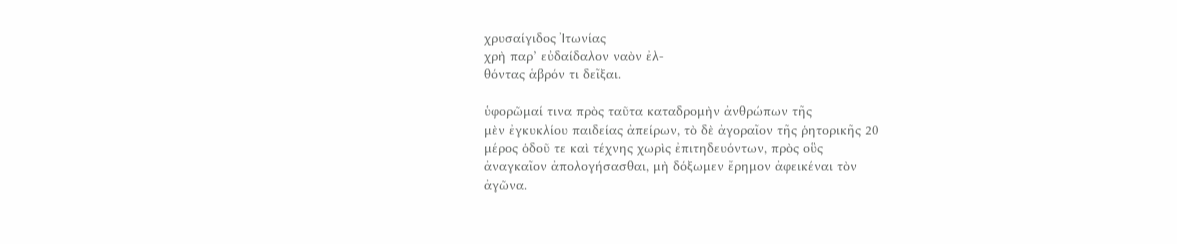χρυσαίγιδος Ἰτωνίας
χρὴ παρ’ εὐδαίδαλον ναὸν ἐλ-
θόντας ἁβρόν τι δεῖξαι.

ὑφορῶμαί τινα πρὸς ταῦτα καταδρομὴν ἀνθρώπων τῆς
μὲν ἐγκυκλίου παιδείας ἀπείρων, τὸ δὲ ἀγοραῖον τῆς ῥητορικῆς 20
μέρος ὁδοῦ τε καὶ τέχνης χωρὶς ἐπιτηδευόντων, πρὸς οὓς
ἀναγκαῖον ἀπολογήσασθαι, μὴ δόξωμεν ἔρημον ἀφεικέναι τὸν
ἀγῶνα.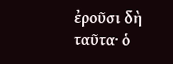ἐροῦσι δὴ ταῦτα· ὁ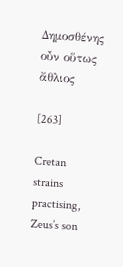Δημοσθένης οὖν οὕτως ἄθλιος

[263]

Cretan strains practising, Zeus’s son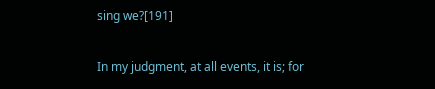sing we?[191]

In my judgment, at all events, it is; for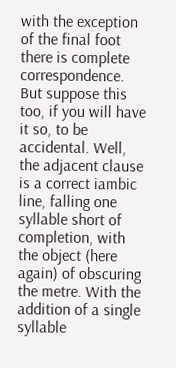with the exception of the final foot there is complete correspondence. But suppose this too, if you will have it so, to be accidental. Well, the adjacent clause is a correct iambic line, falling one syllable short of completion, with the object (here again) of obscuring the metre. With the addition of a single syllable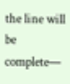the line will be complete—